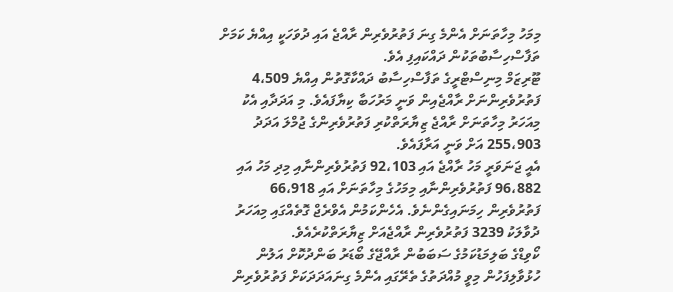މިމަހު މިހާތަނަށް އެންމެ ގިނަ ފަތުރުވެރިން ރާއްޖެ އައި ދުވަހަކީ އިއްޔެ ކަމަށް ތަފާސްހިސާބުތަކުން ދައްކައިފި އެވެ.
ޓޫރިޒަމް މިނިސްޓްރީގެ ތަފާސްހިސާބު ދައްކާގޮތުން އިއްޔެ 4،509 ފަތުރުވެރިންނަށް ރާއްޖެއިން ވަނީ މަރުހަބާ ކިޔާފައެވެ. މި އަދަދާއި އެކު މިއަހަރު މިހާތަނަށް ރާއްޖެ ޒިޔާރަތްކުރި ފަތުރުވެރިންގެ ޖުމްލަ އަދަދު 255،903 އަށް ވަނީ އަރާފައެވެ.
އެއީ ޖަނަވަރީ މަހު ރާއްޖެ އައި 92،103 ފަތުރުވެރިންނާއި މިދި މަހު އައި 96،882 ފަތުރުވެރިންނާއި މިމަހުގެ މިހާތަނަށް އައި 66،918 ފަތުރުވެރިން ހިމަނައިގެންނެވެ. އެހެންކަމުން އެވްރެޖް ގޮތެއްގައި މިއަހަރު ދުވާލަކު 3239 ފަތުރުވެރިން ރާއްޖެއަށް ޒިޔާރަތްކުރެއެވެ.
ކޯވިޑްގެ ބަލިމަޑުކަމުގެ ސަބަބުން ރާއްޖޭގެ ބޯޑަރު ބަންދުކޮށް އަލުން ހުޅުވާލިފަހުން މިވީ މުއްދަތުގެ ތެރޭގައި އެންމެ ގިނައަދަދަކަށް ފަތުރުވެރިން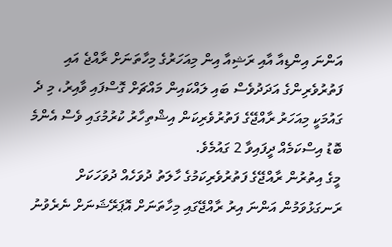އަންނަ އިންޑިއާ އާއި ރަޝިއާ އިން މިއަހަރުގެ މިހާތަނަށް ރާއްޖެ އައި ފަތުރުވެރިންގެ އަދަދުވެސް ބައި ލައްކައިން މައްޗަށް ގޮސްފައި ވާއިރު، މި ދެ ގައުމަކީ މިއަހަރު ރާއްޖޭގެ ފަތުރުވެރިކަން އިޝްތިހާރު ކުރުމުގައި ވެސް އެންމެ ބޮޑު އިސްކަމެއް ދީފައިވާ 2 ގައުމެވެ.
މީގެ އިތުރުން ރާއްޖޭގެ ފަތުރުވެރިކަމުގެ ހާލަތު ދުވަހެއް ދުވަހަކަށް ރަނގަޅުވަމުން އަންނަ އިރު ރާއްޖޭގައި މިހާތަނަށް އޮޕަރޭޝަނަށް ނެރެވުނު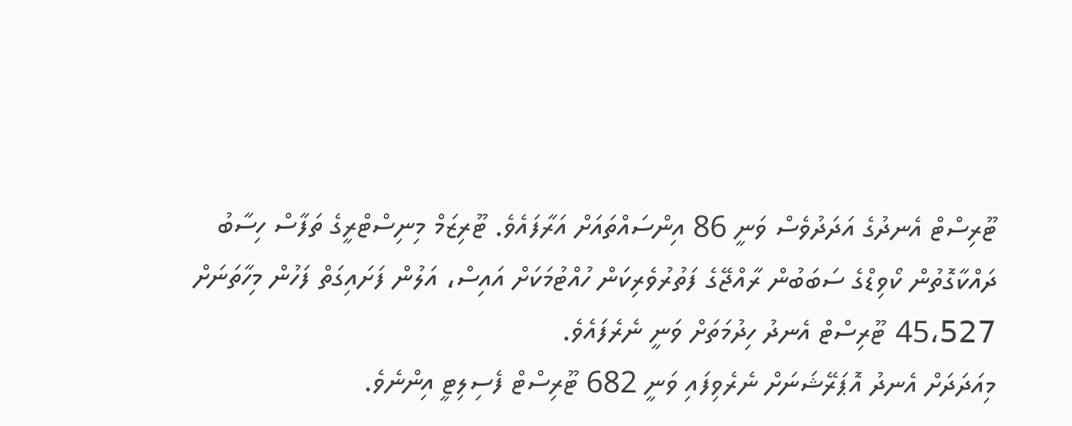ޓޫރިސްޓް އެނދުގެ އަދަދުވެސް ވަނީ 86 އިންސައްތައަށް އަރާފައެވެ. ޓޫރިޒަމް މިނިސްޓްރީގެ ތަފާސް ހިސާބު ދައްކާގޮތުން ކޯވިޑްގެ ސަބަބުން ރާއްޖޭގެ ފަތުރުވެރިކަން ހުއްޓުމަކަށް އައިސް، އަލުން ފަށައިގަތް ފަހުން މިހާތަނަށް 45،527 ޓޫރިސްޓް އެނދު ހިދުމަތަށް ވަނީ ނެރެފައެވެ.
މިއަދަދަށް އެނދު އޮޕަރޭޝަނަށް ނެރެވިފައި ވަނީ 682 ޓޫރިސްޓް ފެސިލިޓީ އިންނެވެ.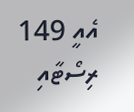އެއީ 149 ރިސޯޓާއި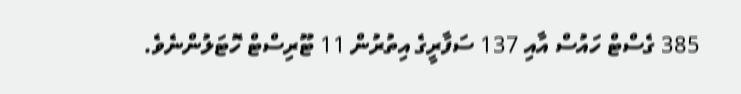385 ގެސްޓް ހައުސް އާއި 137 ސަފާރީގެ އިތުރުން 11 ޓޫރިސްޓް ހޮޓަލުންނެވެ.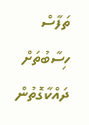ތަފާސް ހިސާބުތަށް ދައްކާގޮތުން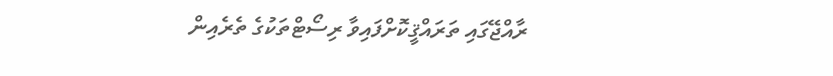ރާއްޖޭގައި ތަރައްޤީކޮށްފައިވާ ރިސޯޓްތަކުގެ ތެރެއިން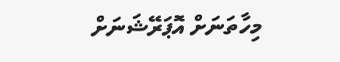މިހާތަނަށް އޮޕަރޭޝަނަށް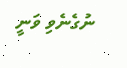ނުގެނެވި ވަނީ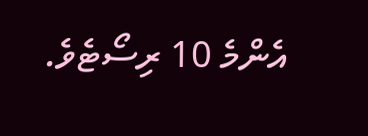އެންމެ 10 ރިސޯޓެވެ.